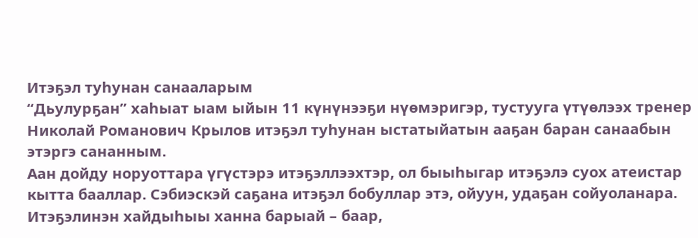Итэҕэл туһунан санааларым
“Дьулурҕан” хаһыат ыам ыйын 11 күнүнээҕи нүөмэригэр, тустууга үтүөлээх тренер Николай Романович Крылов итэҕэл туһунан ыстатыйатын ааҕан баран санаабын этэргэ сананным.
Аан дойду норуоттара үгүстэрэ итэҕэллээхтэр, ол быыһыгар итэҕэлэ суох атеистар кытта бааллар. Сэбиэскэй саҕана итэҕэл бобуллар этэ, ойуун, удаҕан сойуоланара. Итэҕэлинэн хайдыһыы ханна барыай – баар,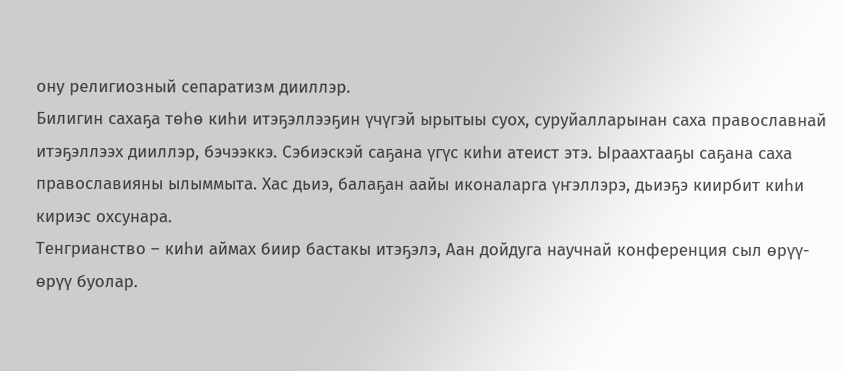ону религиозный сепаратизм дииллэр.
Билигин сахаҕа төһө киһи итэҕэллээҕин үчүгэй ырытыы суох, суруйалларынан саха православнай итэҕэллээх дииллэр, бэчээккэ. Сэбиэскэй саҕана үгүс киһи атеист этэ. Ыраахтааҕы саҕана саха православияны ылыммыта. Хас дьиэ, балаҕан аайы иконаларга үҥэллэрэ, дьиэҕэ киирбит киһи кириэс охсунара.
Тенгрианство – киһи аймах биир бастакы итэҕэлэ, Аан дойдуга научнай конференция сыл өрүү-өрүү буолар.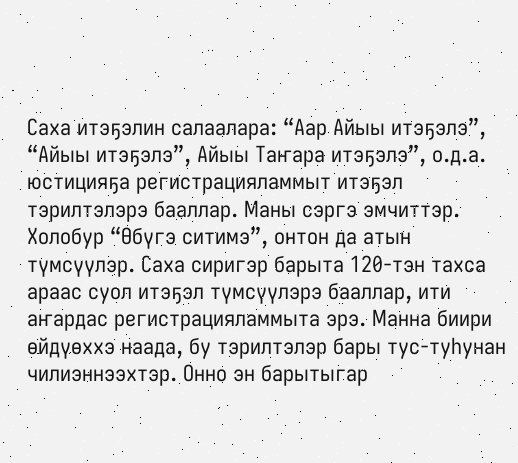Саха итэҕэлин салаалара: “Аар Айыы итэҕэлэ”, “Айыы итэҕэлэ”, Айыы Таҥара итэҕэлэ”, о.д.а. юстицияҕа регистрацияламмыт итэҕэл тэрилтэлэрэ бааллар. Маны сэргэ эмчиттэр. Холобур “Өбүгэ ситимэ”, онтон да атын түмсүүлэр. Саха сиригэр барыта 120-тэн тахса араас суол итэҕэл түмсүүлэрэ бааллар, ити аҥардас регистрацияламмыта эрэ. Манна биири өйдүөххэ наада, бу тэрилтэлэр бары тус-туһунан чилиэннээхтэр. Онно эн барытыгар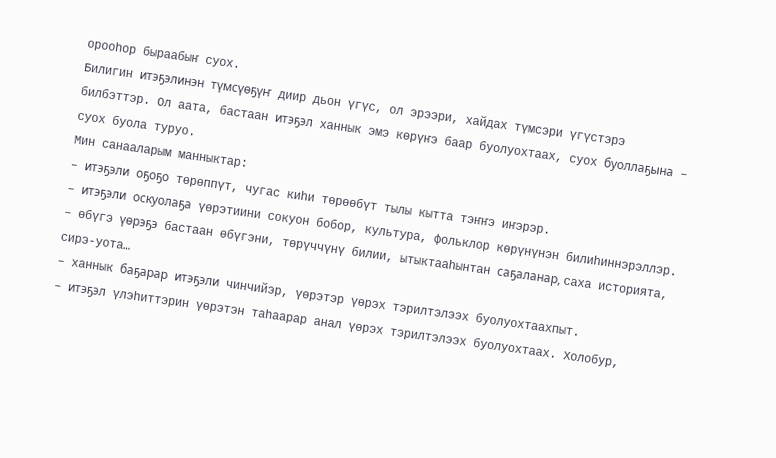орооһор быраабыҥ суох.
Билигин итэҕэлинэн түмсүөҕүҥ диир дьон үгүс, ол эрээри, хайдах түмсэри үгүстэрэ билбэттэр. Ол аата, бастаан итэҕэл ханнык эмэ көрүҥэ баар буолуохтаах, суох буоллаҕына – суох буола туруо.
Мин санааларым манныктар:
– итэҕэли оҕоҕо төрөппүт, чугас киһи төрөөбүт тылы кытта тэҥҥэ иҥэрэр.
– итэҕэли оскуолаҕа үөрэтиини сокуон бобор, культура, фольклор көрүнүнэн билиһиннэрэллэр.
– өбүгэ үөрэҕэ бастаан өбүгэни, төрүччүнү билии, ытыктааһынтан саҕаланар, саха историята, сирэ-уота…
– ханнык баҕарар итэҕэли чинчийэр, үөрэтэр үөрэх тэрилтэлээх буолуохтаахпыт.
– итэҕэл үлэһиттэрин үөрэтэн таһаарар анал үөрэх тэрилтэлээх буолуохтаах. Холобур,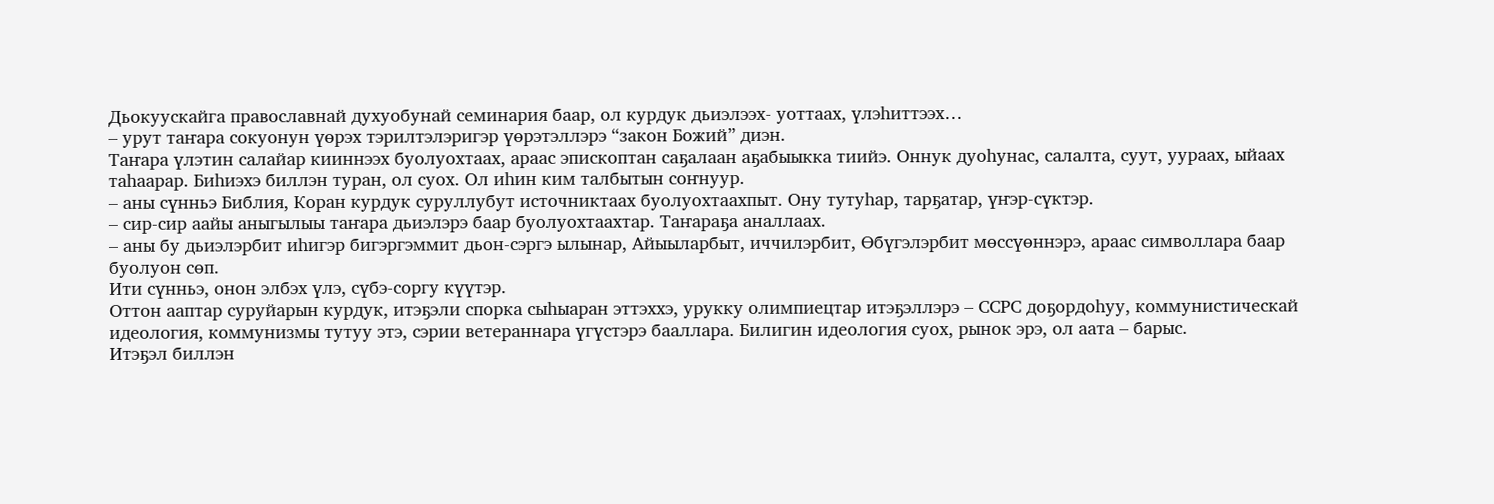Дьокуускайга православнай духуобунай семинария баар, ол курдук дьиэлээх- уоттаах, үлэһиттээх…
– урут таҥара сокуонун үөрэх тэрилтэлэригэр үөрэтэллэрэ “закон Божий” диэн.
Таҥара үлэтин салайар кииннээх буолуохтаах, араас эпископтан саҕалаан аҕабыыкка тиийэ. Оннук дуоһунас, салалта, суут, уураах, ыйаах таһаарар. Биһиэхэ биллэн туран, ол суох. Ол иһин ким талбытын соҥнуур.
– аны сүнньэ Библия, Коран курдук суруллубут источниктаах буолуохтаахпыт. Ону тутуһар, тарҕатар, үҥэр-сүктэр.
– сир-сир аайы аныгылыы таҥара дьиэлэрэ баар буолуохтаахтар. Таҥараҕа аналлаах.
– аны бу дьиэлэрбит иһигэр бигэргэммит дьон-сэргэ ылынар, Айыыларбыт, иччилэрбит, Өбүгэлэрбит мөссүөннэрэ, араас символлара баар буолуон сөп.
Ити сүнньэ, онон элбэх үлэ, сүбэ-соргу күүтэр.
Оттон ааптар суруйарын курдук, итэҕэли спорка сыһыаран эттэххэ, урукку олимпиецтар итэҕэллэрэ – ССРС доҕордоһуу, коммунистическай идеология, коммунизмы тутуу этэ, сэрии ветераннара үгүстэрэ бааллара. Билигин идеология суох, рынок эрэ, ол аата – барыс.
Итэҕэл биллэн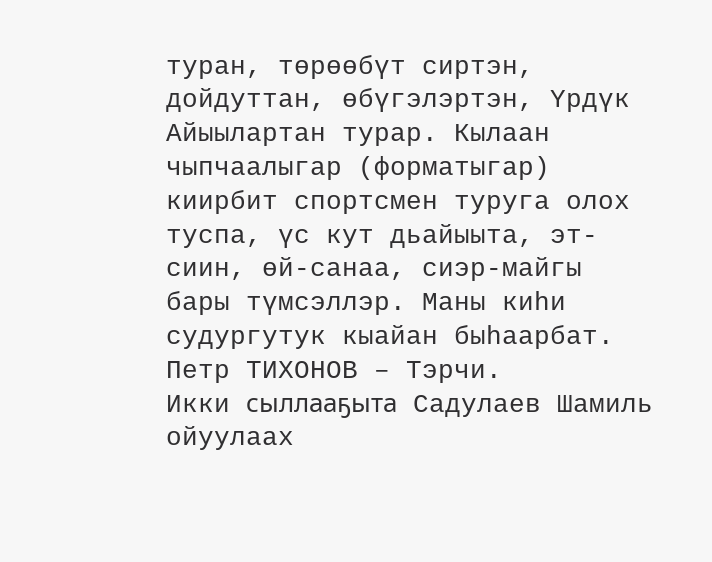туран, төрөөбүт сиртэн, дойдуттан, өбүгэлэртэн, Үрдүк Айыылартан турар. Кылаан чыпчаалыгар (форматыгар) киирбит спортсмен туруга олох туспа, үс кут дьайыыта, эт-сиин, өй-санаа, сиэр-майгы бары түмсэллэр. Маны киһи судургутук кыайан быһаарбат.
Петр ТИХОНОВ – Тэрчи.
Икки сыллааҕыта Садулаев Шамиль ойуулаах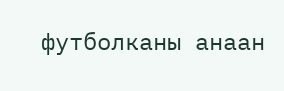футболканы анаан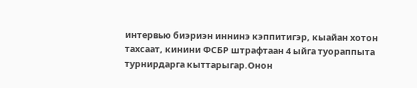интервью биэриэн иннинэ кэппитигэр, кыайан хотон тахсаат, кинини ФСБР штрафтаан 4 ыйга туораппыта турнирдарга кыттарыгар.Онон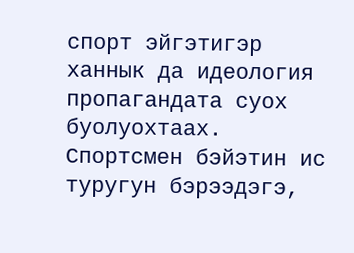спорт эйгэтигэр ханнык да идеология пропагандата суох буолуохтаах.
Спортсмен бэйэтин ис туругун бэрээдэгэ,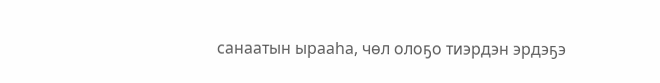санаатын ырааһа, чөл олоҕо тиэрдэн эрдэҕэ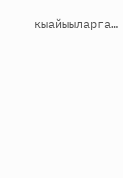кыайыыларга…